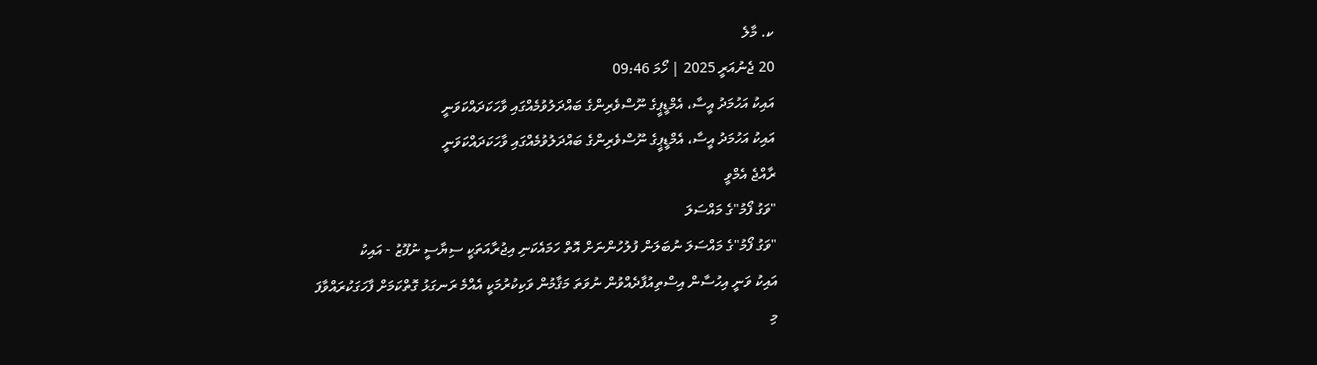ކ. މާލެ
20 ޖެނުއަރީ 2025 | ހޯމަ 09:46
އައިކު އަހުމަދު އީސާ، އެމްޑީޕީގެ ނޫސްވެރިންގެ ބައްދަލުވުމެއްގައި ވާހަކަދައްކަވަނީ
އައިކު އަހުމަދު އީސާ، އެމްޑީޕީގެ ނޫސްވެރިންގެ ބައްދަލުވުމެއްގައި ވާހަކަދައްކަވަނީ
ރާއްޖެ އެމްވީ
"ވަގު ފޯމު"ގެ މައްސަލަ
"ވަގު ފޯމު"ގެ މައްސަލަ ނުބަލަން ފުލުހުންނަށް އޮތް ހަމައެކަނި އިޖުރާއަތަކީ ސިޔާސީ ނުފޫޒު - އައިކު
އައިކު ވަނީ އިހުސާން އިސްތިއުފާދެއްވުން ނުވަތަ މަޤާމުން ވަކިކުރުމަކީ އެއްމެ ރަނގަޅު ގޮތްކަމަށް ފާހަގަކުރައްވާފަ
މި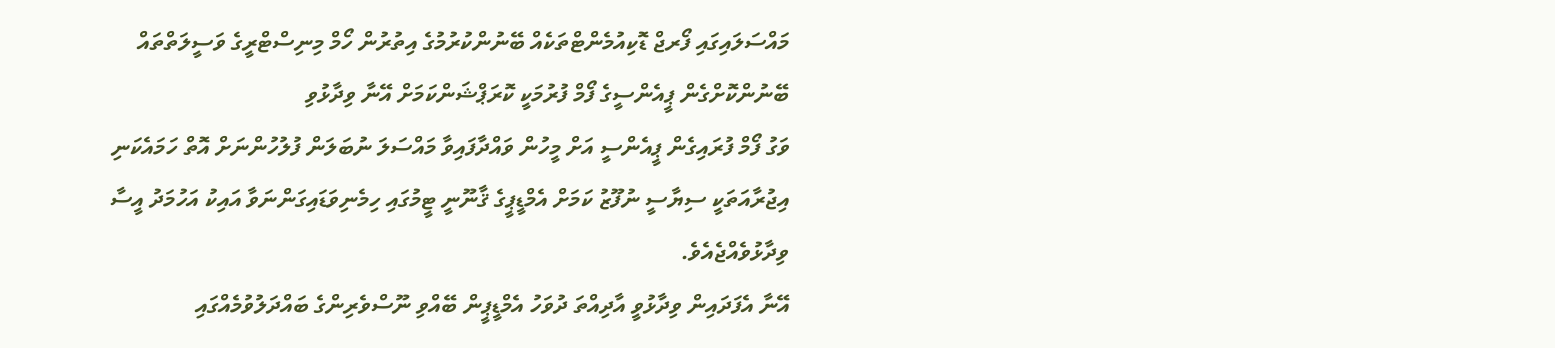މައްސަލައިގައި ފޯރޖް ޑޮކިއުމެންޓްތަކެއް ބޭނުންކުރުމުގެ އިތުރުން ހޯމް މިނިސްޓްރީގެ ވަސީލަތްތައް ބޭނުންކޮށްގެން ޕީއެންސީގެ ފޯމް ފުރުމަކީ ކޮރަޕްޝަންކަމަށް އޭނާ ވިދާޅުވި
ވަގު ފޯމް ފުރައިގެން ޕީއެންސީ އަށް މީހުން ވައްދާފައިވާ މައްސަލަ ނުބަލަން ފުލުހުންނަށް އޮތް ހަމައެކަނި އިޖުރާއަތަކީ ސިޔާސީ ނުފޫޒު ކަމަށް އެމްޑީޕީގެ ޤާނޫނީ ޓީމުގައި ހިމެނިވަޑައިގަންނަވާ އައިކު އަހުމަދު އީސާ ވިދާޅުވެއްޖެއެވެ.
އޭނާ އެފަދައިން ވިދާޅުވީ އާދިއްތަ ދުވަހު އެމްޑީޕީން ބޭއްވި ނޫސްވެރިންގެ ބައްދަލުވުމެއްގައި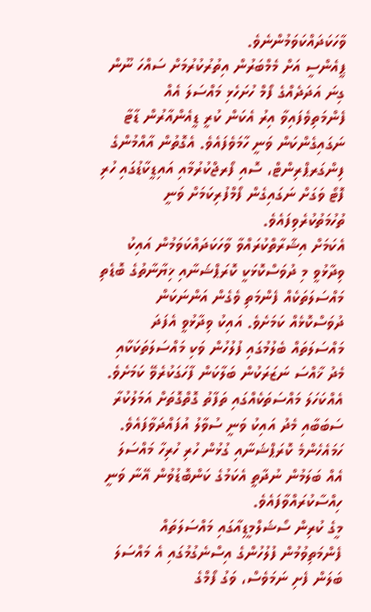ވާހަކަދައްކަވަމުންނެވެ.
ޕީއެންސީ އަށް މެމްބަރުން އިތުރުކުރުމަށް ސައްހަ ނޫން ގިނަ އަދަދެއްގެ ފޯމް ހުށަހެޅި މައްސަލަ އެއް ފެންމަތިވެފައިވާ އިރު އެކަން ކުރީ ޑީއެންއާރުން ޑާޓާ ނަގައިގެންކަން ވަނީ ހާމަވެފައެވެ. އެގޮތުން އާއްމުންގެ ފިންގަރޕްރިންޓް، ސޮއި ފޯރޖްކުރުމާއި އައިޑީކާޑުގައި ހުރި ފޮޓޯ ވަގަށް ނަގައިގެން ފޯމްފުރިކަމަށް ވަނީ ތުހުމަތުކުރެވިފައެވެ.
އެކަމަށް އިޝާރާތްކުރައްވާ ވާހަކަދައްކަވަމުން އައިކު ވިދާޅުވީ މި ދުވަސްކޮޅަކީ ކޮރަޕްޝަނާއި ޚިޔާނާތުގެ ބޮޑެތި މައްސަލަތަކެއް ފެންމަތި ވެގެން އަންނަކަން ދުވަސްކޮޅެއް ކަމަށެވެ. އައިކު ވިދާޅުވީ އެފަދަ މައްސަލަތައް ބެލުމުގައި ފުލުހުން ވަކި މައްސަލަތަކަކާއި މެދު ޚާއްސަ ނަޒަރަކުން ބަލާކަން ފާހަގަކުރެވޭ ކަމަށެވެ. އެއްކަހަލަ މައްސަތަކެއްގައި ތަފާތު ގޮތްގޮތަށް އަމަލުކުރާ ސަބަބާއި މެދު އައިކު ވަނީ ސުވާލު އުފައްދަވާފައެވެ. ހަމައެހެންމެ ކޮރަޕްޝަނާއި ގުޅުން ހުރި ހުރިހާ މައްސަލަ އެއް ބަލަމުން ނުދާތީ އެކަމުގެ ކަންބޮޑުވުން އޭނާ ވަނީ ހިއްސާކުރައްވާފައެވެ.
މީގެ ކުރިން ސޯޝަލްމީޑިއާގައި މައްސަލަތައް ފެންމަތިވުމުން ފުލުހުންގެ އިސްނެގުމުގައި އެ މައްސަލަ ބަލަން ފެށި ނަމަވެސް، ވަގު ފޯމްގެ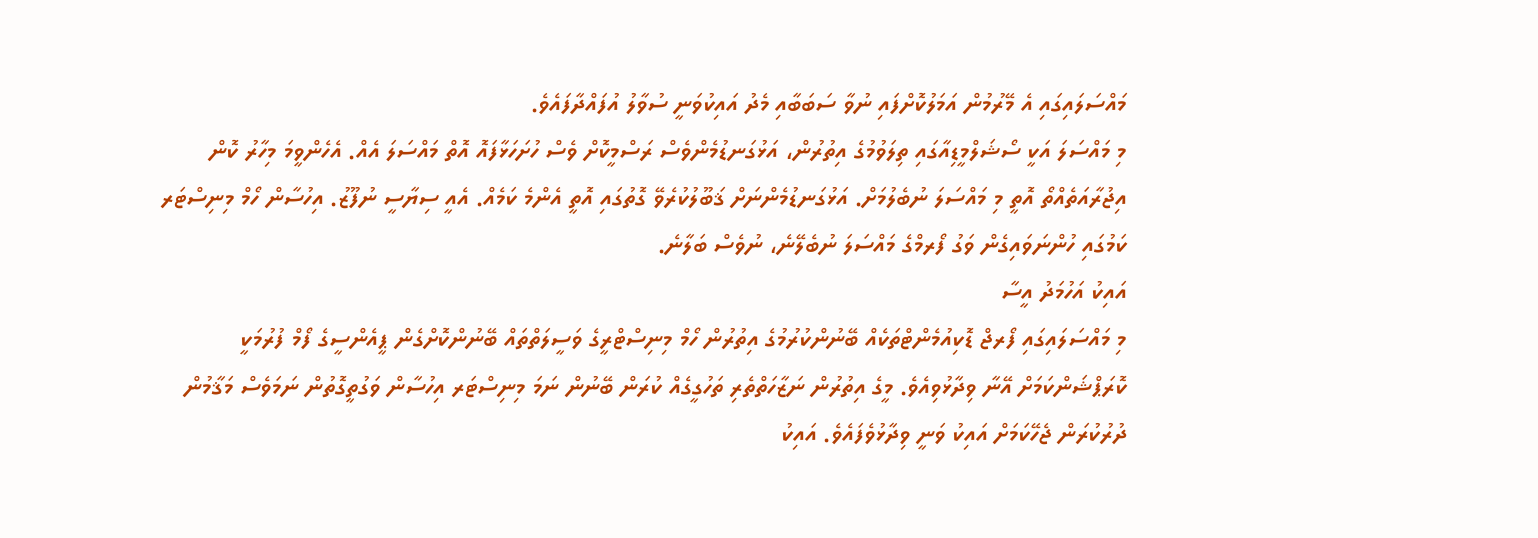މައްސަލައިގައި އެ މޭރުމުން އަމަލުކޮށްފައި ނުވާ ސަބަބާއި މެދު އައިކުވަނީ ސުވާލު އުފައްދާފައެވެ.
މި މައްސަލަ އަކީ ސޯޝަލްމީޑިއާގައި ތިލަވުމުގެ އިތުރުން، އަޅުގަނޑުމެންވެސް ރަސްމީކޮށް ވެސް ހުށަހަޅާފައޮ އޮތް މައްސަލަ އެއް. އެހެންވީމަ މިހާރު ކޮން އިޖުރާއަތެއްތޯ އޮތީ މި މައްސަލަ ނުބެލުމަށް. އަޅުގަނޑުމެންނަށް ޤަބޫލުކުރެވޭ ގޮތުގައި އޮތީ އެންމެ ކަމެއް. އެއީ ސިޔާސީ ނުފޫޒު. އިހުސާން ހޯމް މިނިސްޓަރ ކަމުގައި ހުންނަވައިގެން ވަގު ފޯރމްގެ މައްސަލަ ނުބެލޭނެ، ނުވެސް ބަލާނެ.
އައިކު އަހުމަދު އީސާ
މި މައްސަލައިގައި ފޯރޖް ޑޮކިއުމެންޓްތަކެއް ބޭނުންކުރުމުގެ އިތުރުން ހޯމް މިނިސްޓްރީގެ ވަސީލަތްތައް ބޭނުންކޮށްގެން ޕީއެންސީގެ ފޯމް ފުރުމަކީ ކޮރަޕްޝަންކަމަށް އޭނާ ވިދާޅުވިއެވެ. މީގެ އިތުރުން ނަޒާހަތްތެރި ތަހުގީގެއް ކުރަން ބޭނުން ނަމަ މިނިސްޓަރ އިހުސާން ވަގުތީގޮތުން ނަމަވެސް މަޤާމުން ދުރުކުރަން ޖެހޭކަމަށް އައިކު ވަނީ ވިދާޅުވެފައެވެ. އައިކު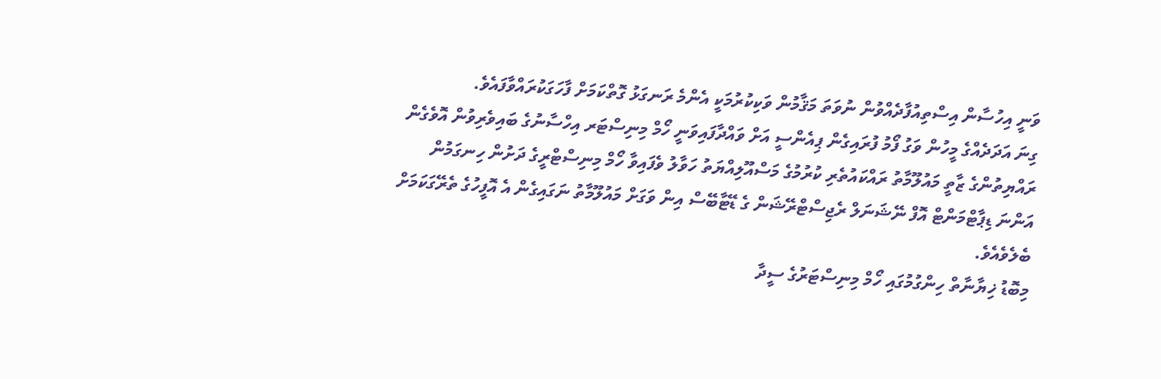ވަނީ އިހުސާން އިސްތިއުފާދެއްވުން ނުވަތަ މަޤާމުން ވަކިކުރުމަކީ އެންމެ ރަނގަޅު ގޮތްކަމަށް ފާހަގަކުރައްވާފައެވެ.
ގިނަ އަދަދެއްގެ މީހުން ވަގު ފޯމު ފުރައިގެން ޕިއެންސީ އަށް ވައްދާފައިވަނީ ހޯމް މިނިސްޓަރ އިހްސާނުގެ ބައިވެރިވުން އޮވެގެން ރައްޔިތުންގެ ޒާތީ މައުލޫމާތު ރައްކައުތެރި ކުރުމުގެ މަސްއޫލިއްޔަތު ހަވާލު ވެފައިވާ ހޯމް މިނިސްޓްރީގެ ދަށުން ހިނގަމުން އަންނަ ޑިޕާޓްމަންޓް އޮފް ނޭޝަނަލް ރެޖިސްޓްރޭޝަން ގެ ޑޭޓާބޭސް އިން ވަގަށް މައުލޫމާތު ނަގައިގެން އެ އޮފީހުގެ ތެރޭގަކަމަށް ބެލެވެއެވެ.
މިބޮޑު ޚިޔާނާތް ހިންގުމުގައި ހޯމް މިނިސްޓަރުގެ ސީދާ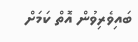ބައިވެރިވުން އޮތް ކަމަށް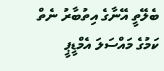ބެލޭތީ އޭނާގެ އިތުބާރު ނެތް ކަމުގެ މައްސަލަ އެމްޑީޕީ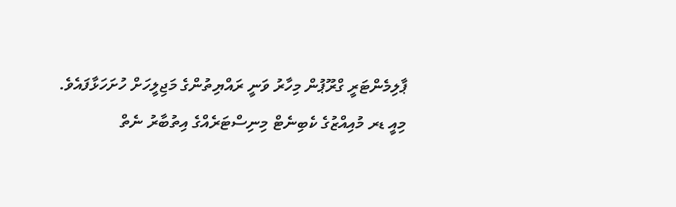ޕާލިމެންޓަރީ ގްރޫޕުން މިހާރު ވަނީ ރައްޔިތުންގެ މަޖިލީހަށް ހުށަހަޅާފައެވެ.
މިއީ ޑރ މުއިއްޒުގެ ކެބިނެޓް މިނިސްޓަރެއްގެ އިތުބާރު ނެތް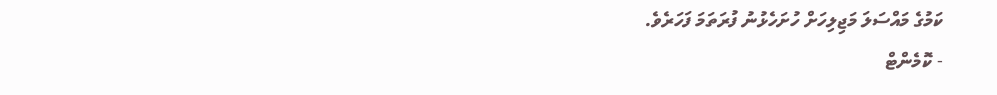ކަމުގެ މައްސަލަ މަޖިލިހަށް ހުށަހެޅުނު ފުރަތަމަ ފަހަރެވެ.
- ކޮމެންޓް